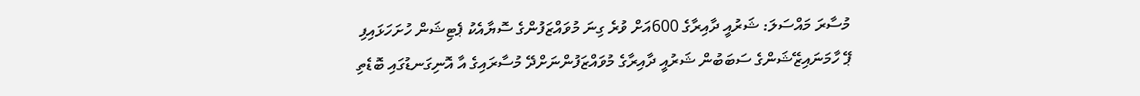މުސާރަ މައްސަލަ: ޝަރުއީ ދާއިރާގެ 600އަށް ވުރެ ގިނަ މުވައްޒަފުންގެ ސޮޔާއެކު ޕެޓިޝަން ހުށަހަޅައިފި
ޕޭ ހާމަނައިޒޭޝަންގެ ސަބަބުން ޝަރުއީ ދާއިރާގެ މުވައްޒަފުންނަށްދޭ މުސާރައިގެ އާ އޮނިގަނޑުގައި ބޮޑެތި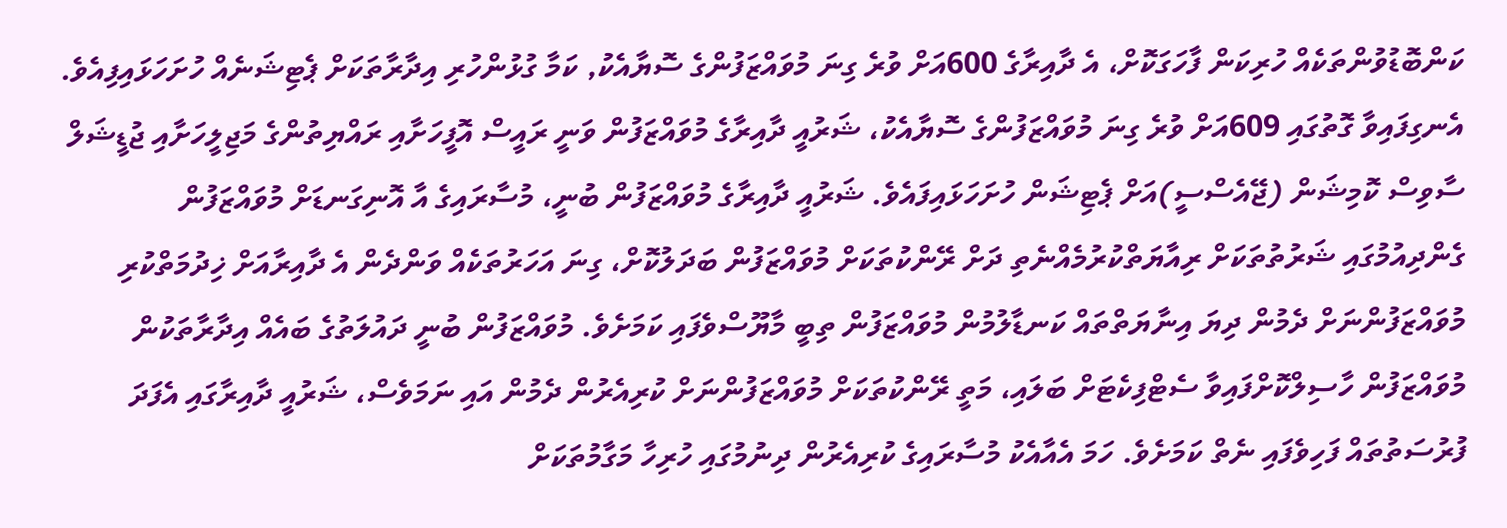ކަންބޮޑުވުންތަކެއް ހުރިކަން ފާހަގަކޮށް، އެ ދާއިރާގެ 600އަށް ވުރެ ގިނަ މުވައްޒަފުންގެ ސޮޔާއެކު, ކަމާ ގުޅުންހުރި އިދާރާތަކަށް ޕެޓިޝަނެއް ހުށަހަޅައިފިއެވެ. އެނގިފައިވާ ގޮތުގައި 609އަށް ވުރެ ގިނަ މުވައްޒަފުންގެ ސޮޔާއެކު، ޝަރުއީ ދާއިރާގެ މުވައްޒަފުން ވަނީ ރައީސް އޮފީހަށާއި ރައްޔިތުންގެ މަޖިލީހަށާއި ޖުޑީޝަލް ސާވިސް ކޮމިޝަން (ޖޭއެސްސީ)އަށް ޕެޓިޝަން ހުށަހަޅައިފައެވެ. ޝަރުއީ ދާއިރާގެ މުވައްޒަފުން ބުނީ، މުސާރައިގެ އާ އޮނިގަނޑަށް މުވައްޒަފުން ގެންދިއުމުގައި ޝަރުތުތަކަށް ރިއާޔަތްކުރުމެއްނެތި ދަށް ރޭންކުތަކަށް މުވައްޒަފުން ބަދަލުކޮށް، ގިނަ އަހަރުތަކެއް ވަންދެން އެ ދާއިރާއަށް ޚިދުމަތްކުރި މުވައްޒަފުންނަށް ދެމުން ދިޔަ އިނާޔަތްތައް ކަނޑާލުމުން މުވައްޒަފުން ތިބީ މާޔޫސްވެފައި ކަމަށެވެ. މުވައްޒަފުން ބުނީ ދައުލަތުގެ ބައެއް އިދާރާތަކުން މުވައްޒަފުން ހާސިލްކޮށްފައިވާ ސެޓްފިކެޓަށް ބަލައި، މަތީ ރޭންކުތަކަށް މުވައްޒަފުންނަށް ކުރިއެރުން ދެމުން އައި ނަމަވެސް، ޝަރުއީ ދާއިރާގައި އެފަދަ ފުރުސަތުތައް ފަހިވެފައި ނެތް ކަމަށެވެ. ހަމަ އެއާއެކު މުސާރައިގެ ކުރިއެރުން ދިނުމުގައި ހުރިހާ މަގާމުތަކަށް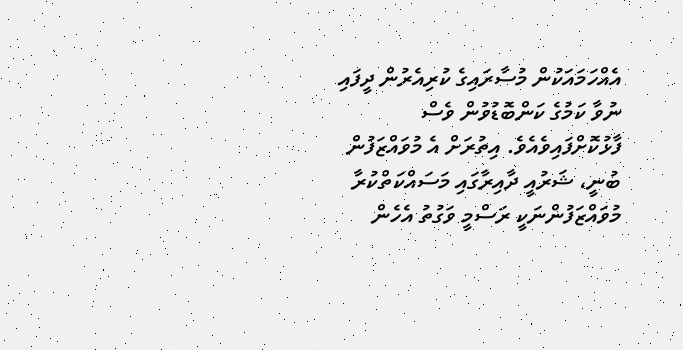އެއްހަމައަކުން މުސާރައިގެ ކުރިއެރުން ދީފައި ނުވާ ކަމުގެ ކަންބޮޑުވުން ވެސް ފާޅުކޮށްފައިވެއެވެ. އިތުރަށް އެ މުވައްޒަފުން ބުނީ، ޝަރުއީ ދާއިރާގައި މަސައްކަތްކުރާ މުވައްޒަފުންނަކީ ރަސްމީ ވަގުތު އެހެން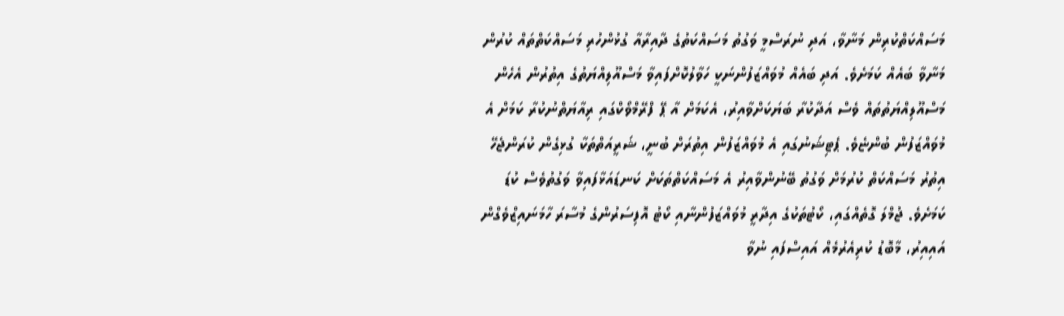މަސައްކަތްކުރިން މަނާވާ، އަދި ނުރަސްމީ ވަގުތު މަސައްކަތުގެ ދާއިރާއާ ގުޅުންހުރި މަސައްކަތްތައް ކުރުން މަނާވާ ބައެއް ކަމަށެވެ. އަދި ބައެއް މުވައްޒަފުންނަކީ ހަވާލުކޮށްފައިވާ މަސްއޫލިއްޔަތުގެ އިތުރުން އެހެން މަސްއޫލިއްޔަތުތައް ވެސް އަދާކުރާ ބަޔަކަށްވާއިރު، އެކަމަށް އާ ޕޭ ފްރޭމްވޯކްގައި ރިއާޔަތްނުކުރާ ކަމަށް އެ މުވައްޒަފުން ބުންޏެވެ. ޕެޓިޝަނުގައި އެ މުވައްޒަފުން އިތުރަށް ބުނީ، ޝަރީއަތްތަކާ ގުޅިގެން ކުރަންޖެހޭ އިތުރު މަސައްކަތް ކުރުމަށް ވަގުތު ބޭނުންވާއިރު އެ މަސައްކަތްތަކަށް ކަނޑައަޅާފައިވާ ވަގުތުވެސް ކުޑަ ކަމަށެވެ. ޖުމްލަ ގޮތެއްގައި، ކޯޓުތަކުގެ އިދާރީ މުވައްޒަފުންނާއި ކޯޓު އޮފިސަރުންގެ މުސާރަ ހާމަނައިޒްވެގްން އައިއިރު، މާބޮޑު ކުރިއެރުމެއް އައިސްފައި ނުވާ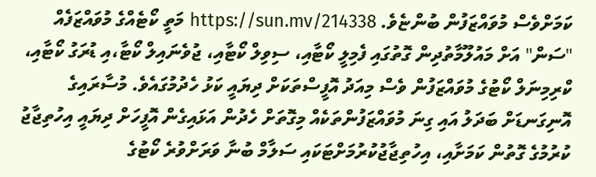ކަމަށްވެސް މުވައްޒަފުން ބުންޏެވެ. https://sun.mv/214338 މަތީ ކޯޓެއްގެ މުވައްޒަފެއް "ސަން" އަށް މައުލޫމާތުދިން ގޮތުގައި ފެމިލީ ކޯޓާއި، ސިވިލް ކޯޓާއި، ޖުވެނައިލް ކޯޓާ،އި ޑުރަގު ކޯޓާއި، ކްރިމިނަލް ކޯޓުގެ މުވައްޒަފުން ވެސް މިއަދު އޮފީސްތަކަށް ދިޔައީ ކަޅު ހެދުމުގައެވެ. މުސާރައިގެ އޮނިގަނޑަށް ބަދަލު އައި ގިނަ މުވައްޒަފުންތަކެއް މިގޮތަށް ހެދުން އަޅައިގެން އޮފީހަށް ދިޔައީ އިހުތިޖާޖު ކުރުމުގެ ގޮތުން ކަމަށާއި، އިހުތިޖާޖުކުރުމަށްޓަކައި ސަލާމް ބުނާ ވަރަށްވުރެ ކޯޓުގެ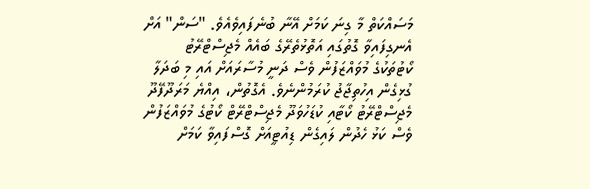މަސައްކަތް މާ ގިނަ ކަމަށް އޭނާ ބުނެފައިވެއެވެ. "ސަން" އަށް އެނގިފައިވާ ގޮތުގައި އަތޮޅުތެރޭގެ ބައެއް މެޖިސްޓްރޭޓު ކޯޓުތަކުގެ މުވައްޒަފުން ވެސް ދަނީ މުސާރައަށް އައި މި ބަދަލާ ގުޅިގެން އިހުތިޖާޖު ކުރަމުންނެވެ. އެގޮތުން، އިއްޔެ މަރަދޫފޭދޫ މެޖިސްޓްރޭޓު ކޯޓާއި ކުޑަހުވަދޫ މެޖިސްޓްރޭޓް ކޯޓުގެ މުވައްޒަފުން ވެސް ކަޅު ހެދުން ލައިގެން ޑިއުޓީއަށް ގޮސްފައިވާ ކަމަށް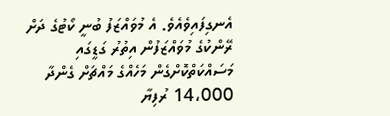އެނގިފައިވެއެވެ. އެ މުވައްޒަފު ބުނީ ކޯޓުގެ ދަށް ރޭންކުގެ މުވައްޒަފުން އިތުރު ގަޑީގައި މަސައްކަތްކޮށްގެން މަހެއްގެ މައްޗަށް ގެންދާ 14،000 ރުފިޔާ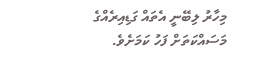މިހާރު ލިބޭނީ އެތައް ގަޑިއިރެއްގެ މަސައްކަތަށް ފަހު ކަމަށެވެ.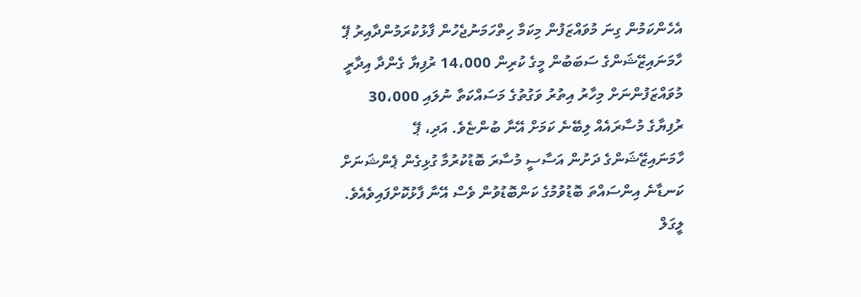އެހެންކަމުން ގިނަ މުވައްޒަފުން މިކަމާ ހިތްހަމަނުޖެހުން ފާޅުކުރަމުންދާއިރު ޕޭ ހާމަނައިޒޭޝަންގެ ސަބަބުން މީގެ ކުރިން 14،000 ރުފިޔާ ގެންދާ އިދާރީ މުވައްޒަފުންނަށް މިހާރު އިތުރު ވަގުތުގެ މަސައްކަތާ ނުލައި 30،000 ރުފިޔާގެ މުސާރައެއް ލިބޭނެ ކަމަށް އޭނާ ބުންޏެވެ. އަދި، ޕޭ ހާމަނައިޒޭޝަންގެ ދަށުން އަސާސީ މުސާރަ ބޮޑުކުރުމާ ގުޅިގެން ޕެންޝަނަށް ކަނޑާނެ އިންސައްތަ ބޮޑުވުމުގެ ކަންބޮޑުވުން ވެސް އޭނާ ފާޅުކޮށްފައިވެއެވެ. ލީގަލް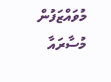މުވައްޒަފުން މުސާރައާ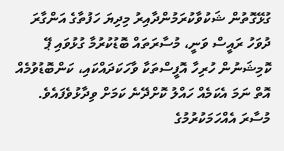ގުޅޭގޮތުން ޝަކުވާކުރަމުންދާއިރު މިދިޔަ ހަފުތާގެ އަންގާރަ ދުވަހު ރައީސް ވަނީ، މުސާރަތައް ބޮޑުކުރުމާ ގުޅުވައި ޕޭ ކޮމިޝަނުން ހުރިހާ އޮފީސްތަކާ ވާހަކަދައްކައި، ކަންބޮޑުވުމެއް އޮތް ނަމަ އެކަމެއް ހައްލު ކޮށްދޭނެ ކަމަށް ވިދާޅުވެފައެވެ. މުސާރަ އެއްހަމަކުރުމުގެ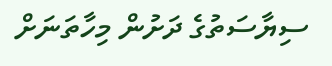ސިޔާސަތުގެ ދަށުން މިހާތަނަށް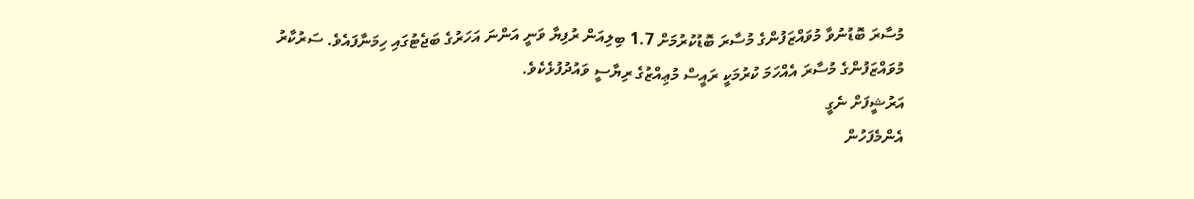މުސާރަ ބޮޑުނުވާ މުވައްޒަފުންގެ މުސާރަ ބޮޑުކުރުމަށް 1.7 ބިލިއަން ރުފިޔާ ވަނީ އަންނަ އަހަރުގެ ބަޖެޓުގައި ހިމަނާފައެވެ. ސަރުކާރު މުވައްޒަފުންގެ މުސާރަ އެއްހަމަ ކުރުމަކީ ރައީސް މުޢިއްޒުގެ ރިޔާސީ ވައުދުފުޅެކެވެ.
އަރުޝީފަށް ނެގީ
އެންމެފަހުން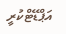އަޕްޑޭޓްކުރީ